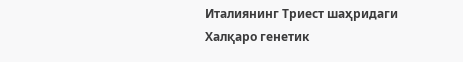Италиянинг Триест шаҳридаги Халқаро генетик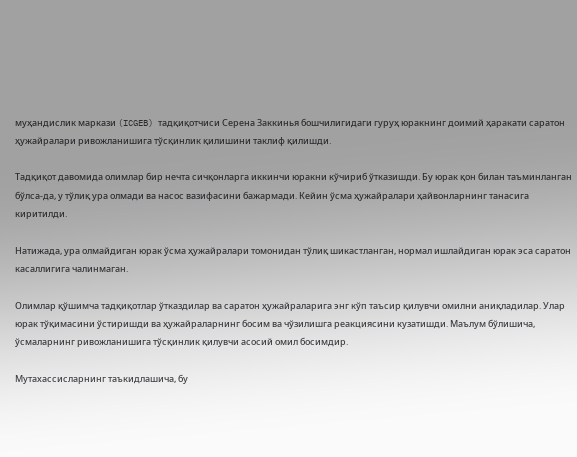муҳандислик маркази (ICGEB) тадқиқотчиси Серена Заккинья бошчилигидаги гуруҳ юракнинг доимий ҳаракати саратон ҳужайралари ривожланишига тўсқинлик қилишини таклиф қилишди.

Тадқиқот давомида олимлар бир нечта сичқонларга иккинчи юракни кўчириб ўтказишди. Бу юрак қон билан таъминланган бўлса-да, у тўлиқ ура олмади ва насос вазифасини бажармади. Кейин ўсма ҳужайралари ҳайвонларнинг танасига киритилди.

Натижада, ура олмайдиган юрак ўсма ҳужайралари томонидан тўлиқ шикастланган, нормал ишлайдиган юрак эса саратон касаллигига чалинмаган.

Олимлар қўшимча тадқиқотлар ўтказдилар ва саратон ҳужайраларига энг кўп таъсир қилувчи омилни аниқладилар. Улар юрак тўқимасини ўстиришди ва ҳужайраларнинг босим ва чўзилишга реакциясини кузатишди. Маълум бўлишича, ўсмаларнинг ривожланишига тўсқинлик қилувчи асосий омил босимдир.

Мутахассисларнинг таъкидлашича, бу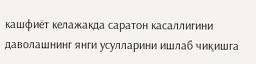кашфиёт келажакда саратон касаллигини даволашнинг янги усулларини ишлаб чиқишга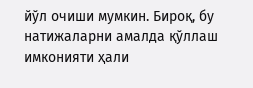йўл очиши мумкин. Бироқ, бу натижаларни амалда қўллаш имконияти ҳали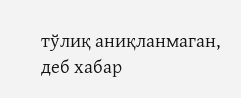тўлиқ аниқланмаган, деб хабар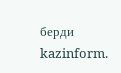берди kazinform.